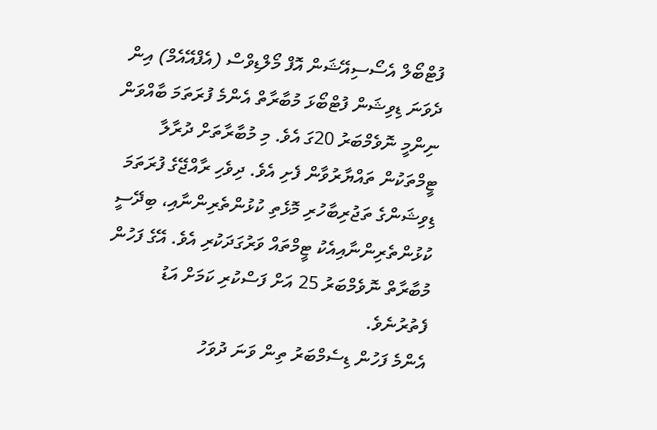ފުޓްބޯލް އެސޯސިއޭޝަން އޮފް މޯލްޑިވްސް (އެފްއޭއެމް) އިން ދެވަނަ ޑިވިޝަން ފުޓްބޯޅަ މުބާރާތް އެންމެ ފުރަތަމަ ބާއްވަން ނިންމީ ނޮވެމްބަރު 20ގަ އެވެ. މި މުބާރާތަށް ދުރާލާ ޓީމްތަކުން ތައްޔާރުވާން ފެށި އެވެ. ދިވެހި ރާއްޖޭގެ ފުރަތަމަ ޑިވިޝަންގެ ތަޖުރިބާހުރި މޮޅެތި ކުޅުންތެރިންނާއި، ބިދޭސީ ކުޅުންތެރިންނާއިއެކު ޓީމްތައް ވަރުގަދަކުރި އެވެ. އޭގެ ފަހުން މުބާރާތް ނޮވެމްބަރު 25 އަށް ފަސްކުރި ކަމަށް އަޑު ފެތުރުނެވެ.
އެންމެ ފަހުން ޑިސެމްބަރު ތިން ވަނަ ދުވަހު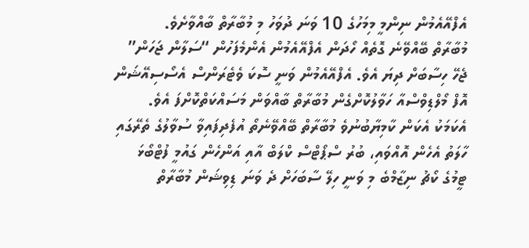އެފްއޭއެމުން ނިންމީ މިމަހުގެ 10 ވަނަ ދުވަހު މި މުބާރާތް ބާއްވާށެވެ.
މުބާރާތް ބޭއްވޭނެ ގޮތެއް ހޯދަން އެފްއޭއެމުން އެންމެފަހުން “ސަލާން ޖަހަން” ޖެހޭ ހިސާބަށް ދިޔަ އެވެ. އެފްއޭއެމުން ވަނީ ސޮކަ ވެޓެރަންސް އެސޯސިއޭޝަން އޮފް މޯލްޑިވްސްއާ ހަވާލުކޮށްގެން މުބާރާތް ބާއްވަން މަސައްކަތްކޮށްފަ އެވެ. އެކަމަކު އެކަން ކާމިޔާބުނުވެ މުބާރާތް ބޭއްވޭނެތޯ އުފެދިފައިވާ ސުވާލުގެ ތެރޭގައި ހާލަތު އެހެން އޮއްވައި، ބުރު ސްޕޯޓްސް ކްލަބް އާއި އަންހެން ގައުމީ ފުޓްބޯޅަ ޓީމުގެ ކޯޗު ނިޒާމްބެ މި ވަނީ ހިލޭ ސާބަހަށް ދެ ވަނަ ޑިވިޝަން މުބާރާތް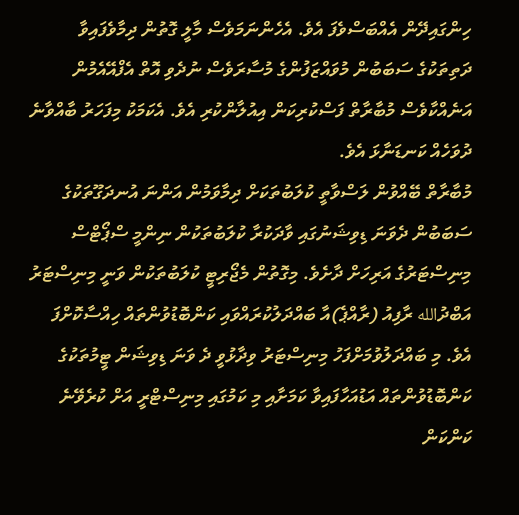ހިންގައިދޭން އެއްބަސްވެފަ އެވެ. އެހެންނަމަވެސް މާލީ ގޮތުން ދިމާވެފައިވާ ދަތިތަކުގެ ސަބަބުން މުވައްޒަފުންގެ މުސާރަވެސް ނުދެވި އޮތް އެފްއޭއެމުން އަނެއްކާވެސް މުބާރާތް ފަސްކުރިކަން އިއުލާންކުރި އެވެ. އެކަމަކު މިފަހަރު ބާއްވާނެ ދުވަހެއް ކަނޑަނާޅަ އެވެ.
މުބާރާތް ބޭއްވުން ލަސްވާތީ ކުލަބުތަކަށް ދިމާވަމުން އަންނަ އުނދަގޫތަކުގެ ސަބަބުން ދެވަނަ ޑިވިޝަނުގައި ވާދަކުރާ ކުލަބުތަކުން ނިންމީ ސްޕޯޓްސް މިނިސްޓަރުގެ އަރިހަށް ދާށެވެ. މިގޮތުން މެޖޯރިޓީ ކުލަބުތަކުން ވަނީ މިނިސްޓަރު އަބްދުالله ރާފިއު (ރާއްޕެ)އާ ބައްދަލުކުރައްވައި ކަންބޮޑުވުންތައް ހިއްސާކޮށްފަ އެވެ. މި ބައްދަލުވުމަށްފަހު މިނިސްޓަރު ވިދާޅުވީ ދެ ވަނަ ޑިވިޝަން ޓީމުތަކުގެ ކަންބޮޑުވުންތައް އަޑުއަހާފައިވާ ކަމަށާއި މި ކަމުގައި މިނިސްޓްރީ އަށް ކުރެވޭނެ ކަންކަން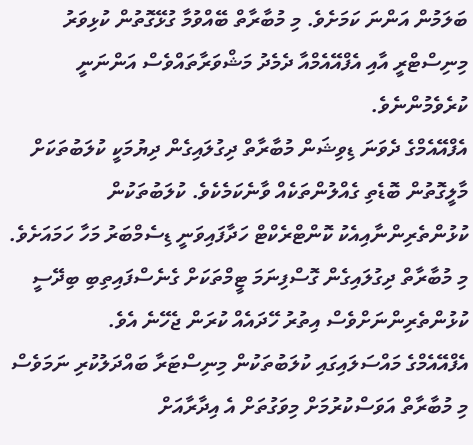ބަލަމުން އަންނަ ކަމަށެވެ. މި މުބާރާތް ބޭއްވުމާ ގުޅޭގޮތުން ކުޅިވަރު މިނިސްޓްރީ އާއި އެފްއޭއެމްއާ ދެމެދު މަޝްވަރާތައްވެސް އަންނަނީ ކުރެވެމުންނެވެ.
އެފްއޭއެމްގެ ދެވަނަ ޑިވިޝަން މުބާރާތް ދިގުލައިގެން ދިޔުމަކީ ކުލަބުތަކަށް މާލީގޮތުން ބޮޑެތި ގެއްލުންތަކެއް ވާނެކަމެކެވެ. ކުލަބުތަކުން ކުޅުންތެރިންނާއިއެކު ކޮންޓްރެކްޓް ހަދާފައިވަނީ ޑިސެމްބަރު މަހާ ހަމައަށެވެ. މި މުބާރާތް ދިގުލައިގެން ގޮސްފިނަމަ ޓީމްތަކަށް ގެނެސްފައިތިބި ބިދޭސީ ކުޅުންތެރިންނަށްވެސް އިތުރު ހޭދައެއް ކުރަން ޖެހޭނެ އެވެ.
އެފްއޭއެމްގެ މައްސަލައިގައި ކުލަބުތަކުން މިނިސްޓަރާ ބައްދަލުކުރި ނަމަވެސް މި މުބާރާތް އަވަސްކުރުމަށް މިވަގުތަށް އެ އިދާރާއަށް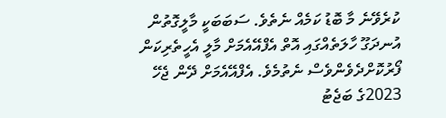ކުރެވޭނެ މާ ބޮޑު ކަމެއް ނެތެވެ. ސަބަބަކީ މާލީގޮތުން އުނދަގޫ ހާލަތެއްގައި އޮތް އެފްއޭއެމަށް މާލީ އެހީތެރިކަން ފޯރުކޮށްދެވެންވެސް ނެތުމެވެ. އެފްއޭއެމަށް ދޭން ޖެހޭ 2023ގެ ބަޖެޓު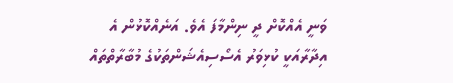ވަނީ އެއްކޮށް ދީ ނިންމާފަ އެވެ. އަނެއްކޮޅުން އެ އިދާރާއަކީ ކުޅިވަރު އެސޯސިއެޝަންތަކުގެ މުބާރާތްތައް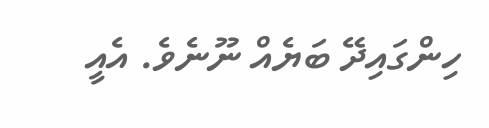ހިންގައިދޭ ބަޔެއް ނޫނެވެ. އެއީ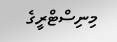މިނިސްޓްރީގެ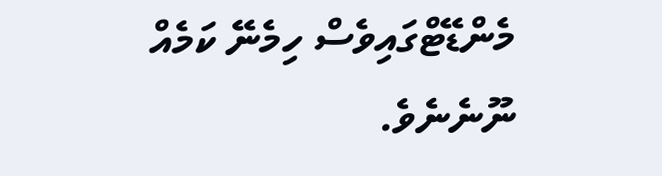މެންޑޭޓްގައިވެސް ހިމެނޭ ކަމެއް ނޫނެނެވެ.